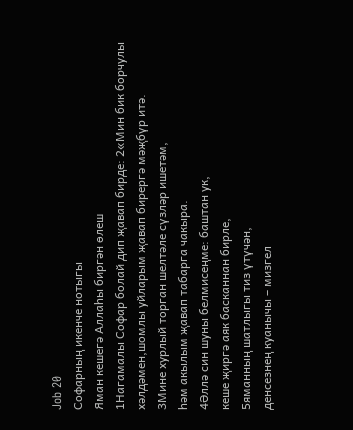Job 20
Софарның икенче нотыгы
Яман кешегә Аллаһы биргән өлеш
1Нагамалы Софар болай дип җавап бирде: 2«Мин бик борчулы хәлдәмен,шомлы уйларым җавап бирергә мәҗбүр итә.
3Мине хурлый торган шелтәле сүзләр ишетәм,
һәм акылым җавап табарга чакыра.
4Әллә син шуны белмисеңме: баштан ук,
кеше җиргә аяк басканнан бирле,
5яманның шатлыгы тиз үтүчән,
денсезнең куанычы – мизгел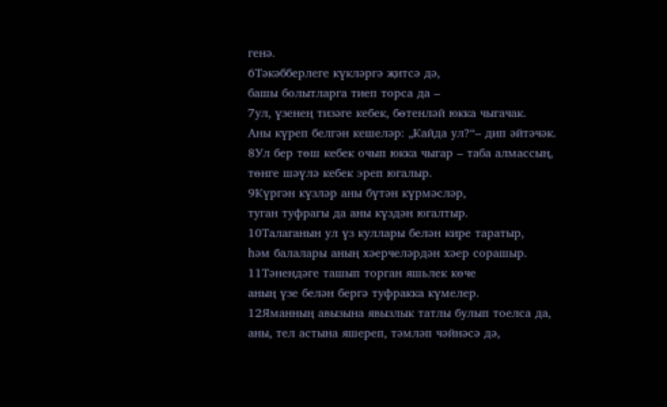генә.
6Тәкәбберлеге күкләргә җитсә дә,
башы болытларга тиеп торса да –
7ул, үзенең тизәге кебек, бөтенләй юкка чыгачак.
Аны күреп белгән кешеләр: „Кайда ул?“– дип әйтәчәк.
8Ул бер төш кебек очып юкка чыгар – таба алмассың,
төнге шәүлә кебек эреп югалыр.
9Күргән күзләр аны бүтән күрмәсләр,
туган туфрагы да аны күздән югалтыр.
10Талаганын ул үз куллары белән кире таратыр,
һәм балалары аның хәерчеләрдән хәер сорашыр.
11Тәнендәге ташып торган яшьлек көче
аның үзе белән бергә туфракка күмелер.
12Яманның авызына явызлык татлы булып тоелса да,
аны, тел астына яшереп, тәмләп чәйнәсә дә,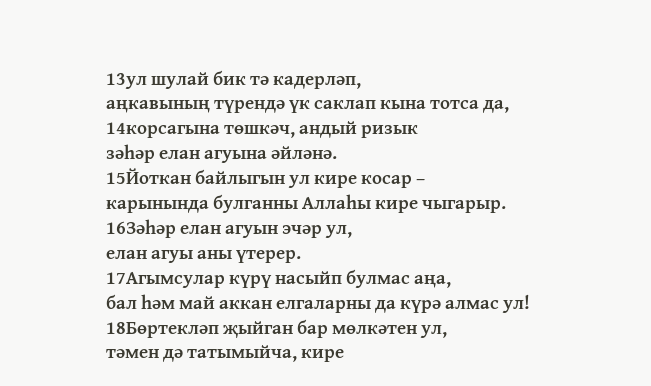13ул шулай бик тә кадерләп,
аңкавының түрендә үк саклап кына тотса да,
14корсагына төшкәч, андый ризык
зәһәр елан агуына әйләнә.
15Йоткан байлыгын ул кире косар –
карынында булганны Аллаһы кире чыгарыр.
16Зәһәр елан агуын эчәр ул,
елан агуы аны үтерер.
17Агымсулар күрү насыйп булмас аңа,
бал һәм май аккан елгаларны да күрә алмас ул!
18Бөртекләп җыйган бар мөлкәтен ул,
тәмен дә татымыйча, кире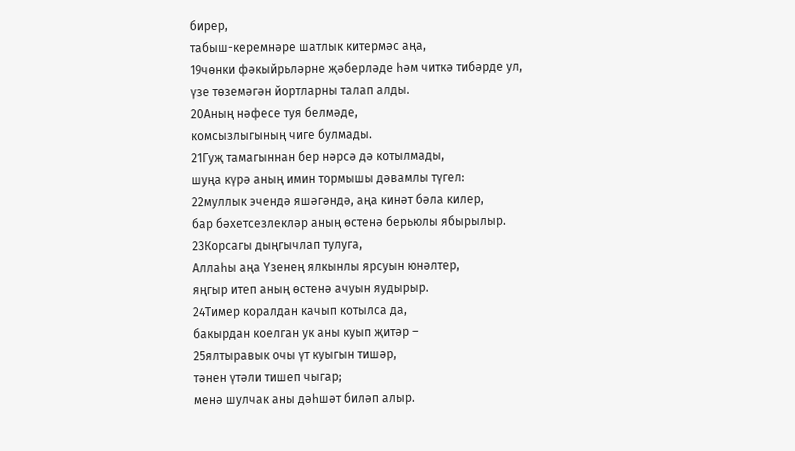бирер,
табыш-керемнәре шатлык китермәс аңа,
19чөнки фәкыйрьләрне җәберләде һәм читкә тибәрде ул,
үзе төземәгән йортларны талап алды.
20Аның нәфесе туя белмәде,
комсызлыгының чиге булмады.
21Гуҗ тамагыннан бер нәрсә дә котылмады,
шуңа күрә аның имин тормышы дәвамлы түгел:
22муллык эчендә яшәгәндә, аңа кинәт бәла килер,
бар бәхетсезлекләр аның өстенә берьюлы ябырылыр.
23Корсагы дыңгычлап тулуга,
Аллаһы аңа Үзенең ялкынлы ярсуын юнәлтер,
яңгыр итеп аның өстенә ачуын яудырыр.
24Тимер коралдан качып котылса да,
бакырдан коелган ук аны куып җитәр –
25ялтыравык очы үт куыгын тишәр,
тәнен үтәли тишеп чыгар;
менә шулчак аны дәһшәт биләп алыр.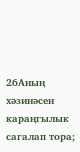26Аның хәзинәсен караңгылык сагалап тора;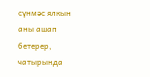сүнмәс ялкын аны ашап бетерер,
чатырында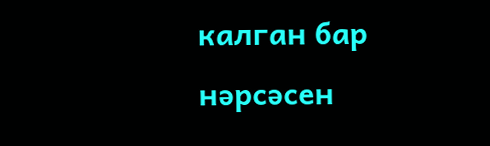калган бар нәрсәсен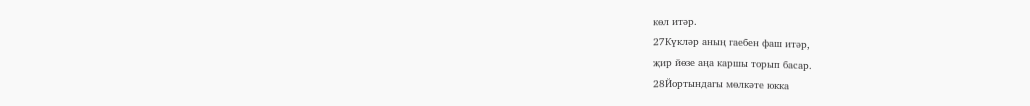көл итәр.
27Күкләр аның гаебен фаш итәр,
җир йөзе аңа каршы торып басар.
28Йортындагы мөлкәте юкка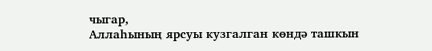чыгар,
Аллаһының ярсуы кузгалган көндә ташкын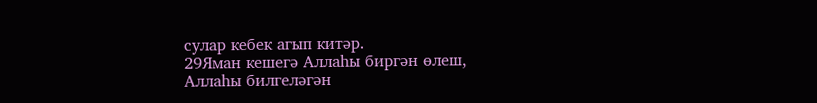сулар кебек агып китәр.
29Яман кешегә Аллаһы биргән өлеш,
Аллаһы билгеләгән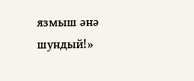язмыш әнә шундый!»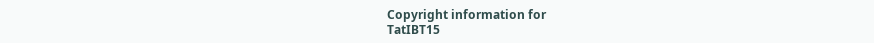Copyright information for
TatIBT15